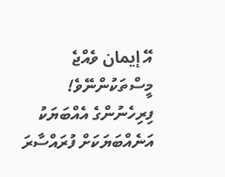އޭ إيمان ވެއްޖެ މީސްތަކުންނޭވެ! ފިރިހެނުންގެ އެއްބަޔަކު އަނެއްބަޔަކަށް ފުރައްސާރަ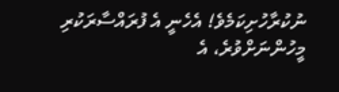ނުކުރާހުށިކަމެވެ! އެހެނީ އެ ފުރައްސާރަކުރި މީހުންނަށްވުރެ، އެ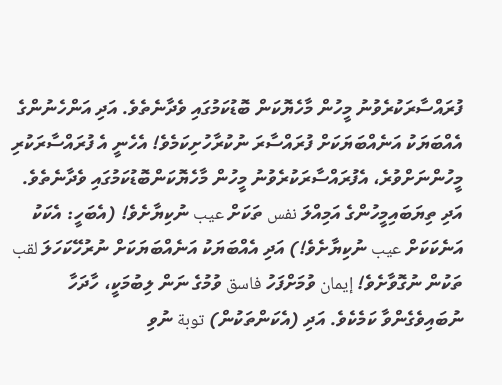ފުރައްސާރަކުރެވުނު މީހުން މާހެޔޮކަން ބޮޑުކަމުގައި ވެދާނެތެވެ. އަދި އަންހެނުންގެ އެއްބަޔަކު އަނެއްބަޔަކަށް ފުރައްސާރަ ނުކުރާހުށިކަމެވެ! އެހެނީ އެ ފުރައްސާރަކުރި މީހުންނަށްވުރެ، އެފުރައްސާރަކުރެވުނު މީހުން މާހެޔޮކަންބޮޑުކަމުގައި ވެދާނެތެވެ. އަދި ތިޔަބައިމީހުންގެ އަމިއްލަ نفس ތަކަށް عيب ނުކިޔާށެވެ! (އެބަހީ: އެކަކު އަނެކަކަށް عيب ނުކިޔާށެވެ!) އަދި އެއްބަޔަކު އަނެއްބަޔަކަށް ނުރުހޭކަހަލަ لقب ތަކުން ނުގޮވާށެވެ! إيمان ވުމަށްފަހު فاسق ވުމުގެ ނަން ލިބުމަކީ، ހާދަހާ ނުބައިވެގެންވާ ކަމެކެވެ. އަދި (އެކަންތަކުން) توبة ނުވި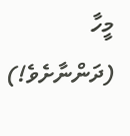މީހާ (ދަންނާށެވެ!)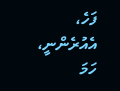ފަހެ، އެއުރެންނީ، ހަމަ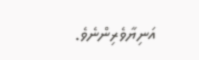އަނިޔާވެރިންނެވެ.